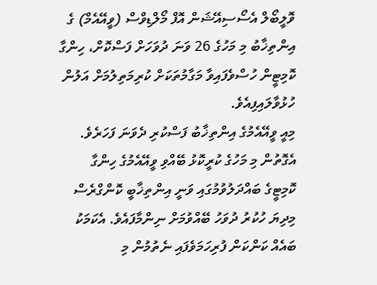ވޮލީބޯލް އެސޯސިއޭޝަން އޮފް މޯލްޑިވްސް (ވީއޭއެމް) ގެ އިންތިޚާބު މި މަހުގެ 26 ވަނަ ދުވަހަށް ފަސްކޮށް، ހިންގާ ކޮމިޓީން ހުސްވެފައިވާ މަގާމުތަކަށް ކުރިމަތިލުމަށް އަލުން ހުޅުވާލައިފިއެވެ.
މިއީ ވީއޭއެމުގެ އިންތިޚާބު ފަސްކުރި ދެވަނަ ފަހަރެވެ. އެގޮތުން މި މަހުގެ ކުރީކޮޅު ބޭއްވި ވީއޭއެމުގެ ހިންގާ ކޮމިޓީގެ ބައްދަލުވުމުގައި ވަނީ އިންތިޚާބީ ކޮންގްރެސް މިދިޔަ ހުކުރު ދުވަހު ބޭއްވުމަށް ނިންމާފައެވެ. އެކަމަކު ބައެއް ކަންކަން ފުރިހަމަވެފައި ނެތުމުން މި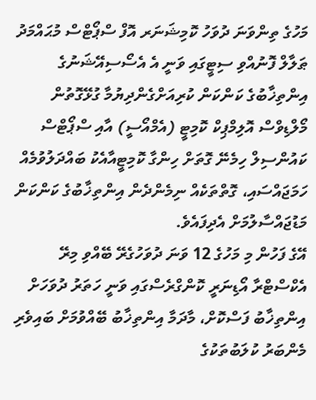މަހުގެ ތިންވަނަ ދުވަހު ކޮމިޝަނަރ އޮފް ސްޕޯޓްސް މުޙައްމަދު ޠަލާލް ފޮނުއްވި ސިޓީގައި ވަނީ އެ އެސޯސިއޭޝަނުގެ އިންތިޚާބުގެ ކަންކަން ކުރިއަށްގެންދިޔުމާ ގުޅޭގޮތުން މޯލްޑިވްސް އޮލިމްޕިކް ކޮމިޓީ (އެމްއޯސީ) އާއި ސްޕޯޓްސް ކައުންސިލް ހިމެނޭ ގޮތަށް ހިންގާ ކޮމިޓީއާއެކު ބައްދަލުވުމެއް ހަމަޖައްސައި، ގޮތްތަކެއް ނިމެންދެން އިންތިޚާބުގެ ކަންކަން މަޑުޖައްސާލުމަށް އެދިފައެވެ.
އޭގެ ފަހުން މި މަހުގެ 12 ވަނަ ދުވަހުގެރޭ ބޭއްވި މިރޭ އެކްސްޓްރާ އޯޑިނަރީ ކޮންގްރެސްގައި ވަނީ ހަތަރު ދުވަހަށް އިންތިޚާބު ފަސްކޮށް، މާދަމާ އިންތިޚާބު ބޭއްވުމަށް ބައިވެރި މެންބަރު ކުލަބުތަކުގެ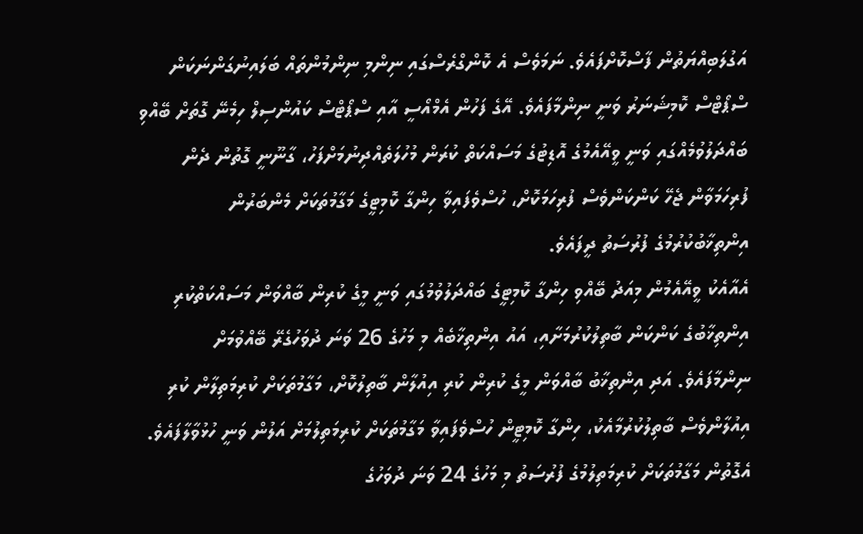އަގުލަބިއްޔަތުން ފާސްކޮށްފައެވެ. ނަމަވެސް އެ ކޮންގްރެސްގައި ނިންމި ނިންމުންތައް ބަލައިނުގަންނަކަން ސްޕޯޓްސް ކޮމިޝަނަރު ވަނީ ނިންމާފައެވެ. އޭގެ ފަހުން އެމްއޯސީ އާއި ސްޕޯޓްސް ކައުންސިލް ހިމެނޭ ގޮތަށް ބޭއްވި ބައްދަލުވުމެއްގައި ވަނީ ވީއޭއެމުގެ އޮޑިޓުގެ މަސައްކަތް ކުރަން މުހުލަތެއްދިނުމަށްފަހު، ގާނޫނީ ގޮތުން ދެން ފުރިހަމަވާން ޖެހޭ ކަންކަންވެސް ފުރިހަމަކޮށް، ހުސްވެފައިވާ ހިންގާ ކޮމިޓީގެ މަގާމުތަކަށް މެންބަރުން އިންތިޚާބުކުރުމުގެ ފުރުސަތު ދީފައެވެ.
އެއާއެކު ވީއޭއެމުން މިއަދު ބޭއްވި ހިންގާ ކޮމިޓީގެ ބައްދަލުވުމުގައި ވަނީ މީގެ ކުރިން ބާއްވަން މަސައްކަތްކުރި އިންތިޚާބުގެ ކަންކަން ބާތިލުކުރުމަށާއި، އައު އިންތިޚާބެއް މި މަހުގެ 26 ވަނަ ދުވަހުގެރޭ ބޭއްވުމަށް ނިންމާފައެވެ. އަދި އިންތިޚާބު ބާއްވަން މީގެ ކުރިން ކުރި އިއުލާން ބާތިލުކޮށް، މަގާމުތަކަށް ކުރިމަތިލާން ކުރި އިއުލާންވެސް ބާތިލުކުރުމާއެކު، ހިންގާ ކޮމިޓީން ހުސްވެފައިވާ މަގާމުތަކަށް ކުރިމަތިލުމަށް އަލުން ވަނީ ހުޅުވާލާފައެވެ. އެގޮތުން މަގާމުތަކަށް ކުރިމަތިލުމުގެ ފުރުސަތު މި މަހުގެ 24 ވަނަ ދުވަހުގެ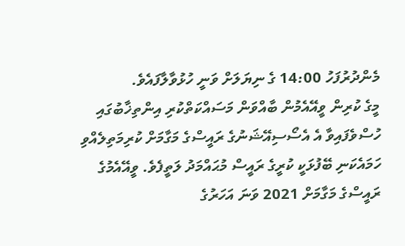މެންދުރުފަހު 14:00 ގެ ނިޔަލަށް ވަނީ ހުޅުވާލާފައެވެ.
މީގެ ކުރިން ވީއޭއެމުން ބާއްވަން މަސައްކަތްކުރި އިންތިޚާބުގައި ހުސްވެފައިވާ އެ އެސޯސިއޭޝަނުގެ ރައީސްގެ މަގާމަށް ކުރިމަތިލެއްވި ހަމައެކަނި ބޭފުޅަކީ ކުރީގެ ރައީސް މުޙައްމަދު ލަތީފެވެ. ވީއޭއެމުގެ ރައީސްގެ މަގާމަށް 2021 ވަނަ އަހަރުގެ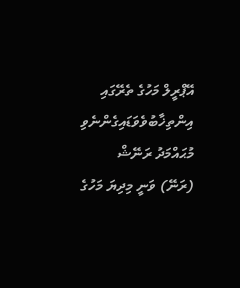އޭޕްރީލް މަހުގެ ތެރޭގައި އިންތިޚާބުވެވަޑައިގެންނެވި މުޙައްމަދު ރަނޭޝް (ރަނޭ) ވަނީ މިދިޔަ މަހުގެ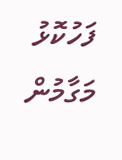ފަހުކޮޅު މަގާމުން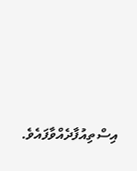އިސްތިއުފާދެއްވާފައެވެ.